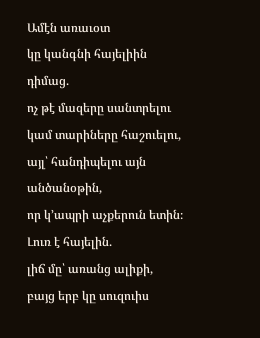Ամէն առաւօտ
կը կանգնի հայելիին դիմաց.
ոչ թէ մազերը սանտրելու
կամ տարիները հաշուելու,
այլ՝ հանդիպելու այն անծանօթին,
որ կ’ապրի աչքերուն ետին։
Լուռ է հայելին.
լիճ մը՝ առանց ալիքի,
բայց երբ կը սուզուիս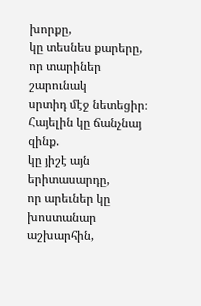խորքը,
կը տեսնես քարերը,
որ տարիներ շարունակ
սրտիդ մէջ նետեցիր։
Հայելին կը ճանչնայ զինք.
կը յիշէ այն երիտասարդը,
որ արեւներ կը խոստանար աշխարհին,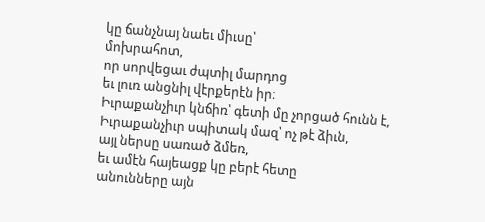կը ճանչնայ նաեւ միւսը՝
մոխրահոտ,
որ սորվեցաւ ժպտիլ մարդոց
եւ լուռ անցնիլ վէրքերէն իր։
Իւրաքանչիւր կնճիռ՝ գետի մը չորցած հունն է,
Իւրաքանչիւր սպիտակ մազ՝ ոչ թէ ձիւն,
այլ ներսը սառած ձմեռ,
եւ ամէն հայեացք կը բերէ հետը
անունները այն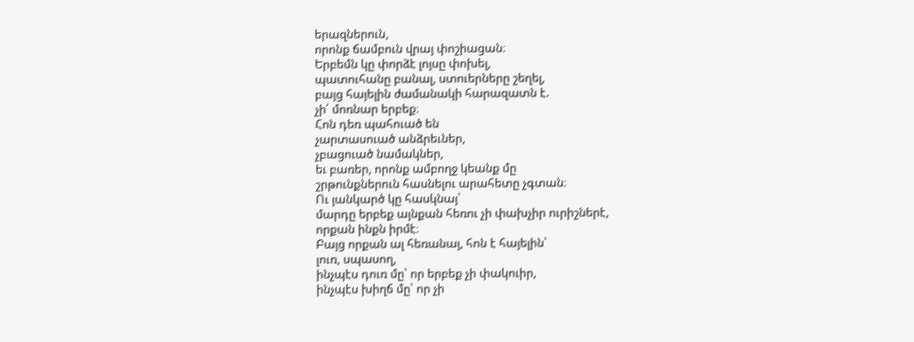երազներուն,
որոնք ճամբուն վրայ փոշիացան։
Երբեմն կը փորձէ լոյսը փոխել,
պատուհանը բանալ, ստուերները շեղել,
բայց հայելին ժամանակի հարազատն է.
չի՛ մոռնար երբեք։
Հոն դեռ պահուած են
չարտասուած անձրեւներ,
չբացուած նամակներ,
եւ բառեր, որոնք ամբողջ կեանք մը
շրթունքներուն հասնելու արահետը չգտան։
Ու յանկարծ կը հասկնայ՝
մարդը երբեք այնքան հեռու չի փախչիր ուրիշներէ,
որքան ինքն իրմէ։
Բայց որքան ալ հեռանայ, հոն է հայելին՝
լուռ, սպասող,
ինչպէս դուռ մը՝ որ երբեք չի փակուիր,
ինչպէս խիղճ մը՝ որ չի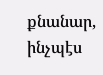քնանար,
ինչպէս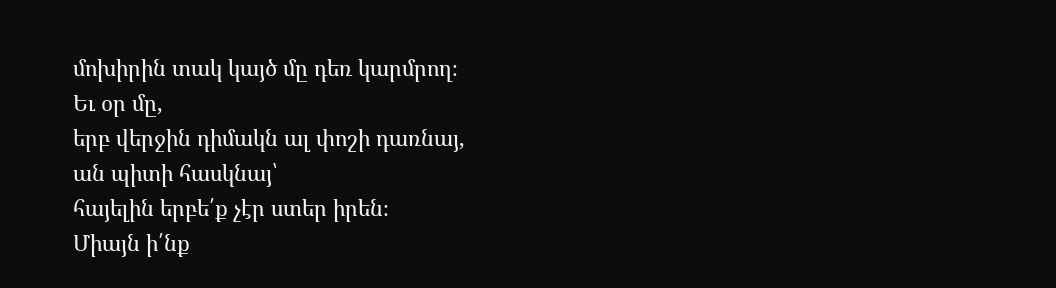մոխիրին տակ կայծ մը դեռ կարմրող։
Եւ օր մը,
երբ վերջին դիմակն ալ փոշի դառնայ,
ան պիտի հասկնայ՝
հայելին երբե՛ք չէր ստեր իրեն։
Միայն ի՛նք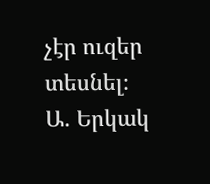չէր ուզեր տեսնել։
Ա. Երկակ